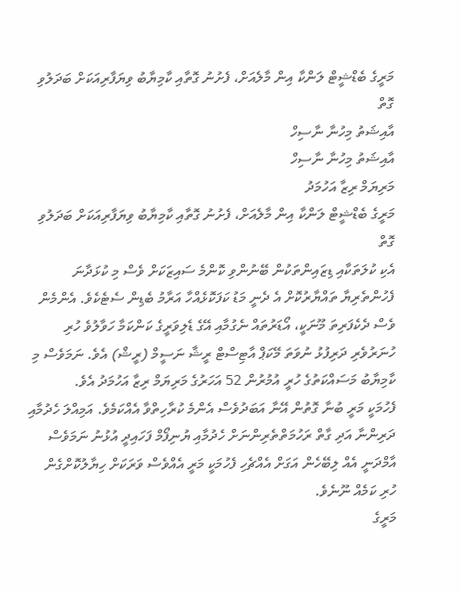މަރީގެ ބެޑްޝީޓް ލަންކާ އިން މާލެއަށް، ފެށުނު ގޮތާއި ކާމިޔާބު ވިޔަފާރިއަކަށް ބަދަލުވި ގޮތް
އާއިޝަތު މިހުނާ ނާސިހް
އާއިޝަތު މިހުނާ ނާސިހް
މަރިޔަމް ރިޒާ އަހުމަދު
މަރީގެ ބެޑްޝީޓް ލަންކާ އިން މާލެއަށް، ފެށުނު ގޮތާއި ކާމިޔާބު ވިޔަފާރިއަކަށް ބަދަލުވި ގޮތް
އެކި ކުލަތަކާއި ޑިޒައިންތަކުން ބޭނުންވި ކޮންމެ ސައިޒަކަށް ވެސް މި ކުޅަދާނަ ފެހުންތެރިޔާ ތައްޔާރުކޮށް އެ ދެނީ މަޑު ކަފަކޮޅެއްހާ އަރާމު ބެޑިން ސެޓެކެވެ. އެންމެން ވެސް ދެކެފަރިތަ މޫނަކީ، އޯޑަރުތައް ނެގުމާއި އޭގެ ޑެލިވަރީގެ ކަންކަމާ ހަވާލުވެ ހުރި ހުނަރުވެރި ދަރިފުޅު ނުވަތަ މޭކަޕް އާޓިސްޓް ރީޝާ ނަސީމް (ރީޝް) އެވެ. ނަމަވެސް މި ކާމިޔާބު މަސައްކަތުގެ ހުރީ އުމުރުން 52 އަހަރުގެ މަރިޔަމް ރިޒާ އަހުމަދު އެވެ.
ފެހުމަކީ މަރީ ބުނާ ގޮތުން އޭނާ އަބަދުވެސް އެންމެ ކުރާހިތްވާ އެއްކަމެވެ. އަމިއްލަ ހެދުމާއި ދަރިންނާ އަދި ގާތް ރަހުމަތްތެރިންނަށް ހެދުމާއި ޔުނިފޯމް ފަހައިދީ އުޅުނު ނަމަވެސް އާމްދަނީ އެއް ލިބޭހެން އަގަށް އެއްޗެހި ފެހުމަކީ މަރީ އެއްވެސް ވަރަކަށް ހިޔާލުކޮށްގެން ހުރި ކަމެއް ނޫނެވެ.
މަރީގެ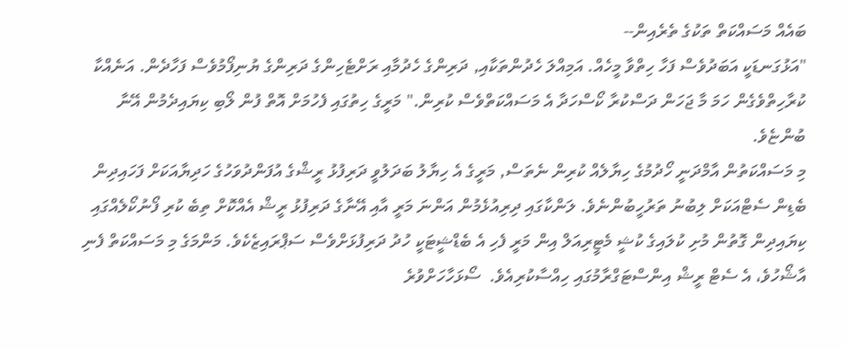ބައެއް މަސައްކަތް ތަކުގެ ތެރެއިން--
"އަޅުގަނޑަކީ އަބަދުވެސް ފަހާ ހިތްވާ މީހެއް. އަމިއްލަ ހެދުންތަކާއި, ދަރިންގެ ހެދުމާއި ރަށްޓެހިންގެ ދަރިންގެ ޔުނިފޯމުވެސް ފަހާދެން. އަނެއްކާ ކުރާހިތްވެގެން ހަމަ މާ ޖަހަން ދަސްކުރާ ކޯސްހަދާ އެ މަސައްކަތްވެސް ކުރިން." މަރީގެ ހިތުގައި ފެހުމަށް އޮތް ފުން ލޯބި ކިޔައިދެމުން އޭނާ ބުންޏެވެ.
މި މަސައްކަތުން އާމްދަނީ ހޯދުމުގެ ހިޔާލެއް ކުރިން ނެތަސް, މަރީގެ އެ ހިޔާލު ބަދަލުވީ ދަރިފުޅު ރީޝްގެ އުފަންދުވަހުގެ ހަދިޔާއަކަށް ފަހައިދިން ބެޑިން ސެޓްއަކަށް ލިބުނު ތަރުހީބުންނެވެ. ލަންކާގައި ދިރިއުޅެމުން އަންނަ މަރީ އާއި އޭނާގެ ދަރިފުޅު ރީޝް އެއްކޮށް ތިބެ ކުރި ފޯނުކޯލެއްގައި ކިޔައިދިން ގޮތުން މުށި ކުލައިގެ ކުޝީ މެޓީރިއަލް އިން މަރީ ފެހި އެ ބެޑްޝީޓަކީ ހުދު ދަރިފުޅަށްވެސް ސަޕްރައިޒެކެވެ. މަންމަގެ މި މަސައްކަތް ފެނި އާޝޯހުވެ، އެ ސެޓް ރީޝް އިންސްޓަގްރާމުގައި ހިއްސާކުރިއެވެ.  ސޯޅަހާހަށްވުރެ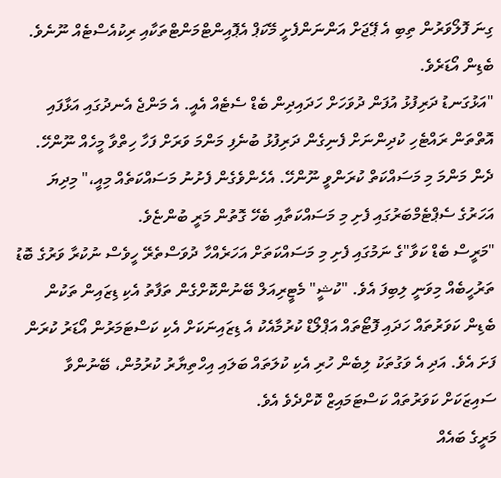ގިނަ ފޮލޯވަރުން ތިބި އެ ޕޭޖަށް އަންނަންފެށީ މޭކަޕް އެޕޮއިންޓްމަންޓްތަކާއި ރިކުއެސްޓެއް ނޫނެވެ. ބެޑިން އޯޑަރެވެ.
"އަޅުގަނޑު ދަރިފުޅު އުފަން ދުވަހަށް ހަދައިދިން ބެޑް ސެޓެއް އެއީ. އެ މަންޖެ އެނދުގައި އަޅާފައި އޮތްތަން ރައްޓެހި ކުދިންނަށް ފެނިގެން ދަރިފުޅު ބުނެފި މަންމަ ވަރަށް ފަހާ ހިތްވާ މީހެއް ނޫންހޭ. ދެން މަންމަ މި މަސައްކަތް ކުރަންވީ ނޫންހޭ. އެހެންވެގެން ފެށުނު މަސައްކަތެއް މިއީ،" މިދިޔަ އަހަރުގެ ސެޕްޓެމްބަރުގައި ފެށި މި މަސައްކަތާއި ބެހޭ ގޮތުން މަރީ ބުންޏެވެ.
"މަރީސް ބެޑް ކަވާ"ގެ ނަމުގައި ފެށި މި މަސައްކަތަށް އަހަރެއްހާ ދުވަސްތެރޭ ހީވެސް ނުކުރާ ވަރުގެ ބޮޑު ތަރުހީބެއް މިވަނީ ލިބިފަ އެވެ. "ކުޝީ" މެޓީރިއަލް ބޭނުންކޮށްގެން ތަފާތު އެކި ޑިޒައިން ތަކުން ބެޑިން ކަވަރުތައް ހަދައި ފޮޓޯތައް އަޕްލޯޑް ކުރުމާއެކު އެ ޑިޒައިނަކަށް އެކި ކަސްޓަމަރުން އޯޑަރު ކުރަން ފަށަ އެވެ. އަދި އެ ވަގުތަކު ލިބެން ހުރި އެކި ކުލަތައް ބަލައި އިހްތިޔާރު ކުރުމުން، ބޭނުންވާ ސައިޒަކަށް ކަވަރުތައް ކަސްޓަމައިޒް ކޮށްދެވެ އެވެ.
މަރީގެ ބައެއް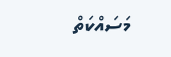މަސައްކަތް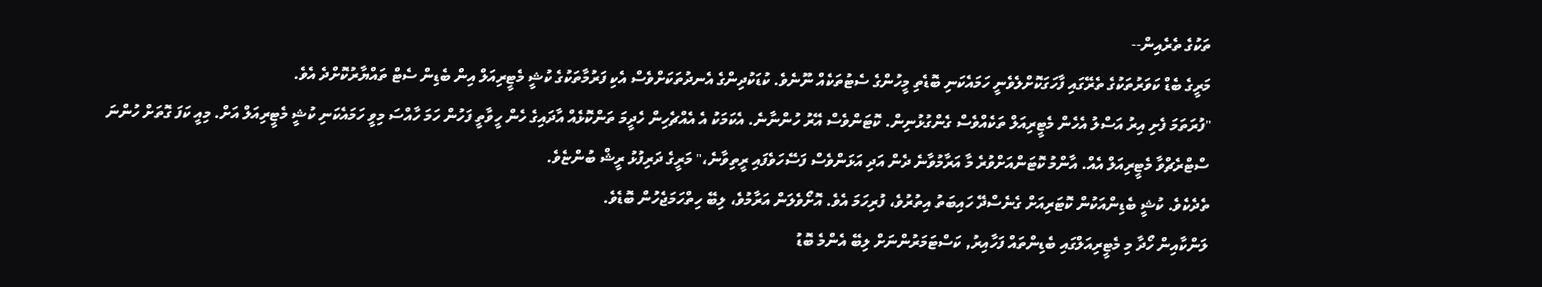ތަކުގެ ތެރެއިން--
މަރީގެ ބެޑް ކަވަރުތަކުގެ ތެރޭގައި ފާހަގަކޮށްލެވެނީ ހަމައެކަނި ބޮޑެތި މީހުންގެ ސެޓުތަކެއް ނޫނެވެ. ކުޑަކުދިންގެ އެނދުތަކަށްވެސް އެކި ފަރުމާތަކުގެ ކުޝީ މެޓީރިއަލް އިން ބެޑިން ސެޓް ތައްޔާރުކޮށްދެ އެވެ.
"ފުރަތަމަ ފެށި އިރު އަސްލު އެހެން މެޓީރިއަލް ތަކެއްވެސް ގެންގުޅުނިން. ކޮޓަންވެސް އޭރު ހުންނާނެ. އެކަމަކު އެ އެއްޗެހިން ހެދީމަ ތަންކޮޅެއް އާދައިގެ ހެން ހީވާތީ ފަހުން ހަމަ ހާއްސަ މިވީ ހަމައެކަނި ކުޝީ މެޓީރިއަލް އަށް. މިއީ ކަފަ ގޮތަށް ހުންނަ ސްޓްރެޗްވާ މެޓީރިއަލް އެއް. އާންމު ކޮޓަންއަށްވުރެ މާ އަރާމުވާނެ ދެން އަދި އަޅަންވެސް ފަސޭހަވެފައި ރީތިވާނެ،" މަރީގެ ދަރިފުޅު ރީޝް ބުންޏެވެ.
ތެދެކެވެ. ކުޝީ ބެޑިންއަކުން ކޮޓަރިއަށް ގެނެސްދޭ ހައިބަތު އިތުރުވެ، ފުރިހަމަ އެވެ. އޮށޯވެލަން އަރާމުވެ، ލިބޭ ހިތްހަމަޖެހުން ބޮޑެވެ.
ލަންކާއިން ހޯދާ މި މެޓީރިއަލްގައި ބެޑިންތައް ފަހާއިރު, ކަސްޓަމަރުންނަށް ލިބޭ އެންމެ ބޮޑު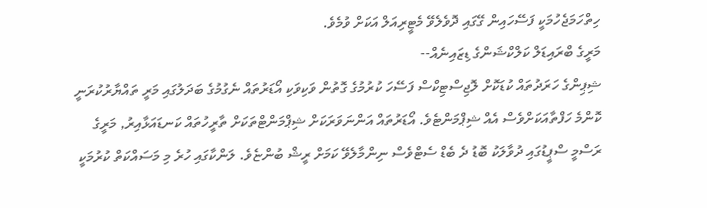ހިތްހަމަޖެހުމަކީ ފަސޭހައިން ގޭގައި ދޮވެލެވޭ މެޓީރިއަލް އަކަށް ވުމެވެ.
މަރީގެ ބްރައިޑަލް ކަލްކްޝަންގެ ޑިޒައިނެއް--
ޝިޕިންގެ ހަރަދުތައް ކުޑަކޮށް ލޮޖިސްޓިކްސް ފަސޭހަ ކުރުމުގެ ގޮތުން ވަކިވަކި އޯޑަރުތައް ނެގުމުގެ ބަދަލުގައި މަރީ ތައްޔާރުކުރަނީ ކޮންމެ ހަފްތާއަކަށްވެސް އެއް ޝިޕްމަންޓެވެ. އޯޑަރުތައް އަންނަވަރަކަށް ޝިޕްމަންޓްތަކަށް ތާރީހުތައް ކަނޑައަޅާއިރު, މަރީގެ ރަސްމީ ސްޕީޑުގައި ދުވާލަކު ބޮޑު ދެ ބެޑް ސެޓްވެސް ނިންމާލެވޭ ކަމަށް ރީޝް ބުންޏެވެ. ލަންކާގައި ހުރެ މި މަސައްކަތް ކުރުމަކީ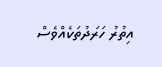އިތުރު ހަރަދުތަކެއްވެސް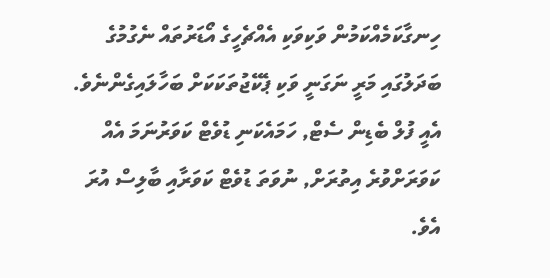ހިނގާކަމެއްކަމުން ވަކިވަކި އެއްޗެހީގެ އޯޑަރުތައް ނެގުމުގެ ބަދަލުގައި މަރީ ނަގަނީ ވަކި ޕެކޭޖުތަކަކަށް ބަހާލައިގެންނެވެ. އެއީ ފުލް ބެޑިން ސެޓް, ހަމައެކަނި ޑުވެޓް ކަވަރުނަމަ އެއް ކަވަރަށްވުރެ އިތުރަށް, ނުވަތަ ޑުވެޓް ކަވަރާއި ބާލިސް އުރަ އެވެ.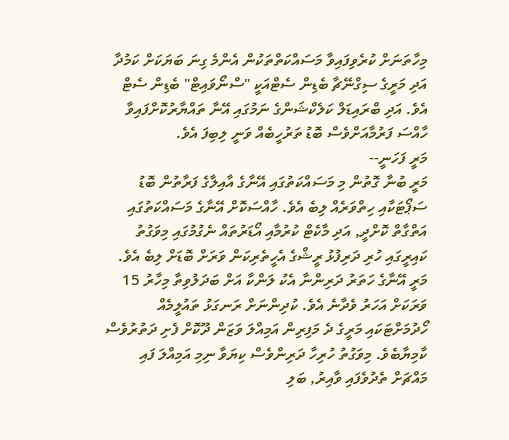މިހާތަނަށް ކުރެވިފައިވާ މަސައްކަތްތަކުން އެންމެ ގިނަ ބަޔަކަށް ކަމުދާ އަދި މަރީގެ ސިގްނޭޗާ ބެޑިން ސެޓްއަކީ "ސްނޯވައިޓް" ބެޑިން ސެޓް އެވެ. އަދި ބްރައިޑަލް ކަލެކްޝަންގެ ނަމުގައި އޭނާ ތައްޔާރުކޮށްފައިވާ ހާއްސަ ފަރުމާއަށްވެސް ބޮޑު ތަރުހީބެއް ވަނީ ލިބިފަ އެވެ.
މަރީ ފަހަނީ--
މަރީ ބުނާ ގޮތުން މި މަސައްކަތުގައި އޭނާގެ އާއިލާގެ ފަރާތުން ބޮޑު ސަޕޯޓަކާއި ހިތްވަރެއް ލިބެ އެވެ. ހާއްސަކޮށް އޭނާގެ މަސައްކަތުގައި އަތްގާތް ކޮށްދީ, އަދި މާކެޓް ކުރުމާއި އޯޑަރުތައް ނެގުމުގައި މިވަގުތު ކައިރީގައި ހުރި ދަރިފުޅު ރީޝްގެ އެހީތެރިކަން ވަރަށް ބޮޑަށް ލިބެ އެވެ.
މަރީ އޭނާގެ ހަތަރު ދަރިންނާ އެކު ލަންކާ އަށް ބަދަލުވިތާ މިހާރު 15 ވަރަކަށް އަހަރު ވެދާނެ އެވެ. ކުދިންނަށް ރަނގަޅު ތައުލީމެއް ހޯދުމަށްޓަކައި މަރީގެ ދެ މަފިރިން އަމިއްލަ ވަޒަން ދޫކޮށް ފެށި ދަތުރުވެސް ކާމިޔާބެވެ. މިވަގުތު ހުރިހާ ދަރިންވެސް ކިޔަވާ ނިމި އަމިއްލަ ފައި މައްޗަށް ތެދުވެފައި ވާއިރު, ބަލި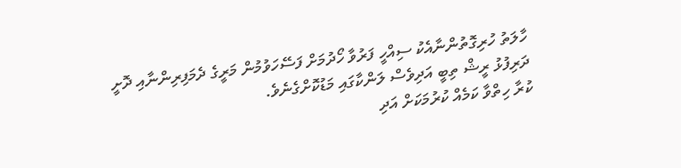ހާލަތު ހުރިގޮތުންނާއެކު ސިއްހީ ފަރުވާ ހޯދުމަށް ފަސޭހަވުމުން މަރީގެ ދެމަފިރިންނާއި ދޮށީ ދަރިފުޅު ރީޝް ތިބީ އަދިވެސް ލަންކާގައި މަޑުކޮށްގެނެވެ.
ކުރާ ހިތްވާ ކަމެއް ކުރުމަކަށް އަދި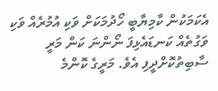އެކަމަކުން ކާމިޔާބީ ހޯދުމަކަށް ވަކި އުމުރެއް ވަކި ވަގުތެއް ކަނޑައެޅިފަ ނޯންނަ ކަން މަރީ ސާބިތުކޮށްދީފި އެވެ. މަރީގެ ކޮންމެ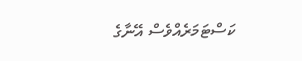ކަސްޓަމަރެއްވެސް އޭނާގެ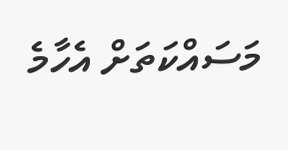މަސައްކަތަށް އެހާމެ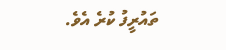ތައުރީފު ކުރެ އެވެ.